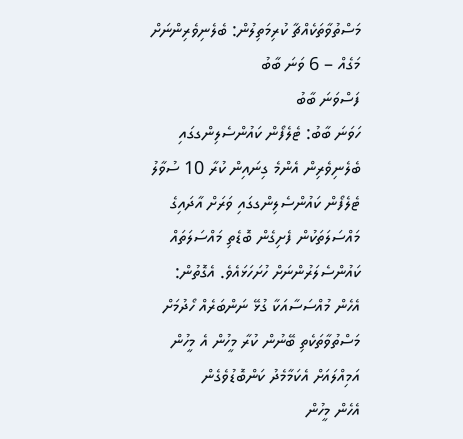މަސްތުވާތަކެއްޗާ ކުރިމަތިލުން: ބެލެނިވެރިންނަށް މަގެއް – 6 ވަނަ ބާބު
ފަސްވަނަ ބާބު
ހަވަނަ ބާބު: ޓެލެފޯން ކައުންސެލިންގގައި ބެލެނިވެރިން އެންމެ ގިނައިން ކުރާ 10 ސުވާލު
ޓެލެފޯން ކައުންސެލިންގގައި ވަރަށް އާދައިގެ މައްސަލަތަކުން ފެށިގެން ބޮޑެތި މައްސަލަތައް ކައުންސެލަރުންނަށް ހުށަހަޅައެވެ. އެގޮތުން:
އެހެން މުއްސަސާއަކާ ގުޅޭ ނަންބަރެއް ހޯދުމަށް
މަސްތުވާތަކެތި ބޭނުން ކުރާ މީހުން އެ މީހުން އަމިއްލައަށް އެކަމާމެދު ކަންބޮޑުވެގެން
އެހެން މީހުން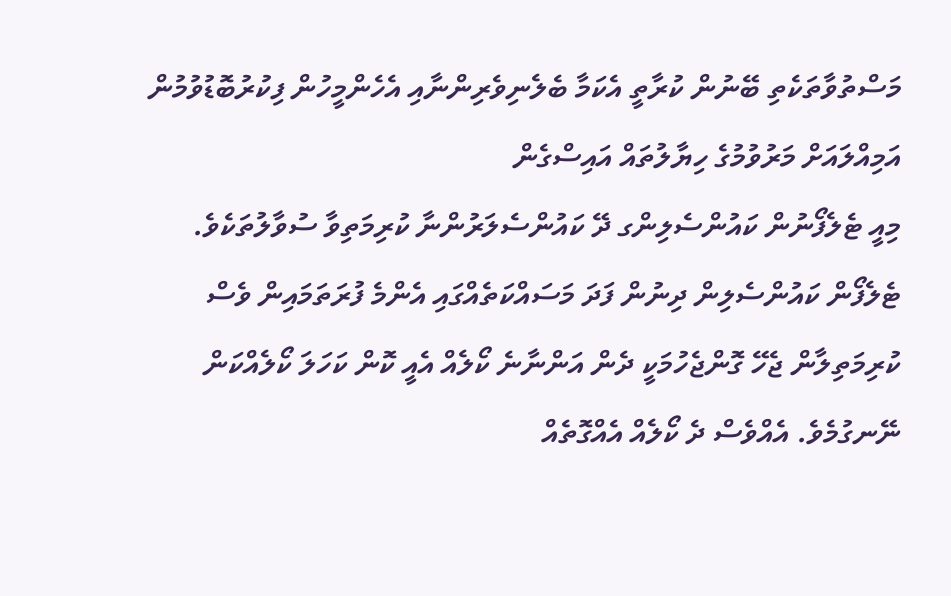މަސްތުވާތަކެތި ބޭނުން ކުރާތީ އެކަމާ ބެލެނިވެރިންނާއި އެހެންމީހުން ފިކުރުބޮޑުވުމުން
އަމިއްލައަށް މަރުވުމުގެ ހިޔާލުތައް އައިސްގެން
މިއީ ޓެލެފޯނުން ކައުންސެލިންގ ދޭ ކައުންސެލަރުންނާ ކުރިމަތިވާ ސުވާލުތަކެވެ.
ޓެލެފޯން ކައުންސެލިން ދިނުން ފަދަ މަސައްކަތެއްގައި އެންމެ ފުރަތަމައިން ވެސް ކުރިމަތިލާން ޖެހޭ ގޮންޖެހުމަކީ ދެން އަންނާނެ ކޯލެއް އެއީ ކޮން ކަހަލަ ކޯލެއްކަން ނޭނގުމެވެ. އެއްވެސް ދެ ކޯލެއް އެއްގޮތެއް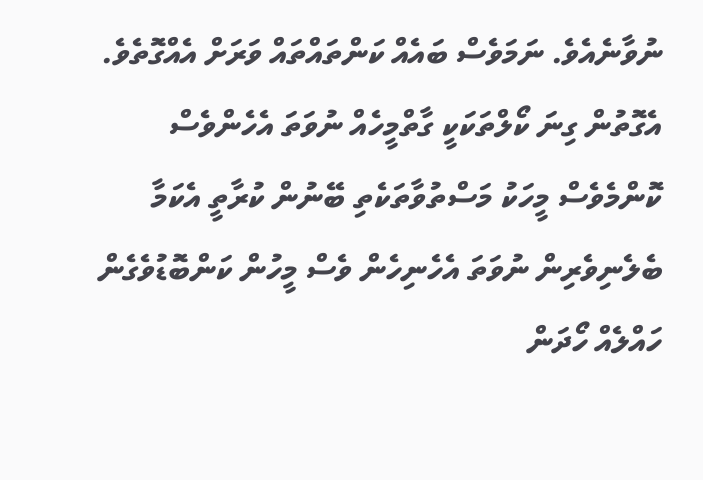ނުވާނެއެވެ. ނަމަވެސް ބައެއް ކަންތައްތައް ވަރަށް އެއްގޮތެވެ. އެގޮތުން ގިނަ ކޯލްތަކަކީ ގާތްމީހެއް ނުވަތަ އެހެންވެސް ކޮންމެވެސް މީހަކު މަސްތުވާތަކެތި ބޭނުން ކުރާތީ އެކަމާ ބެލެނިވެރިން ނުވަތަ އެހެނިހެން ވެސް މީހުން ކަންބޮޑުވެގެން ހައްލެއް ހޯދަން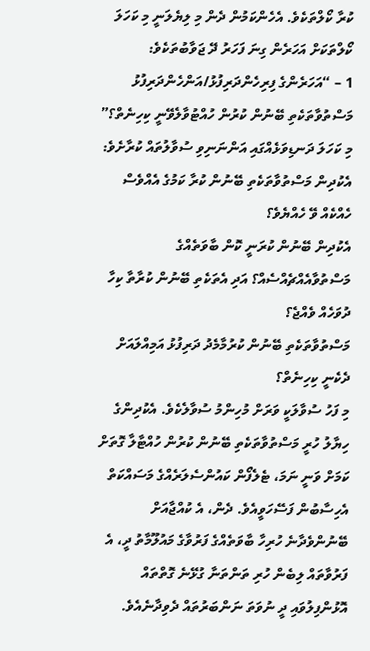ކުރާ ކޯލްތަކެވެ. އެހެންކަމުން ދެން މި ލިޔެލަނީ މި ކަހަލަ ކޯލްތަކަށް އަހަރެން ގިނަ ފަހަރު ދޭ ޖަވާބުތަކެވެ:
1 – “އަހަރެންގެ ފިރިހެންދަރިފުޅު/އަންހެންދަރިފުޅު މަސްތުވާތަކެތި ބޭނުން ކުރުން ހުއްޓުވާލެވޭނީ ކިހިނެތް؟”
މި ކަހަލަ ދަނޑިވަޅެއްގައި އަންނަނިވި ސުވާލުތައް ކުރާށެވެ:
އެކުދިން މަސްތުވާތަކެތި ބޭނުން ކުރާ ކަމުގެ އެއްވެސް ހެއްކެއް ވޭ ހެއްޔެވެ؟
އެކުދިން ބޭނުން ކުރަނީ ކޮން ބާވަތެއްގެ މަސްތުވާއެއްޗެއްސެއް؟ އަދި އެތަކެތި ބޭނުން ކުރާތާ ކިހާ ދުވަހެއް ވެއްޖެ؟
މަސްތުވާތަކެތި ބޭނުން ކުރުމާމެދު ދަރިފުޅު އަމިއްލައަށް ދެކެނީ ކިހިނެތް؟
މި ފަހު ސުވާލަކީ ވަރަށް މުހިންމު ސުވާލެކެވެ. އެކުދިންގެ ހިޔާލު ހުރީ މަސްތުވާތަކެތި ބޭނުން ކުރުން ހުއްޓާލާ ގޮތަށް ކަމަށް ވަނީ ނަމަ، ޓެލެފޯން ކައުންސެލަރެއްގެ މަސައްކަތް އެހިސާބުން ފަސޭހަވީއެވެ. ދެން، އެ ކުއްޖާއަށް ބޭނުންވެދާނެ ހުރިހާ ބާވަތެއްގެ ފަރުވާގެ މައުލޫމާތު ދީ، އެ ފަރުވާތައް ލިބެން ހުރި ތަންތަނާ ގުޅޭނެ ގޮތްތައް އޮޅުންފިލުވައި ދީ ނުވަތަ ނަންބަރުތައް ދެވިދާނެއެވެ.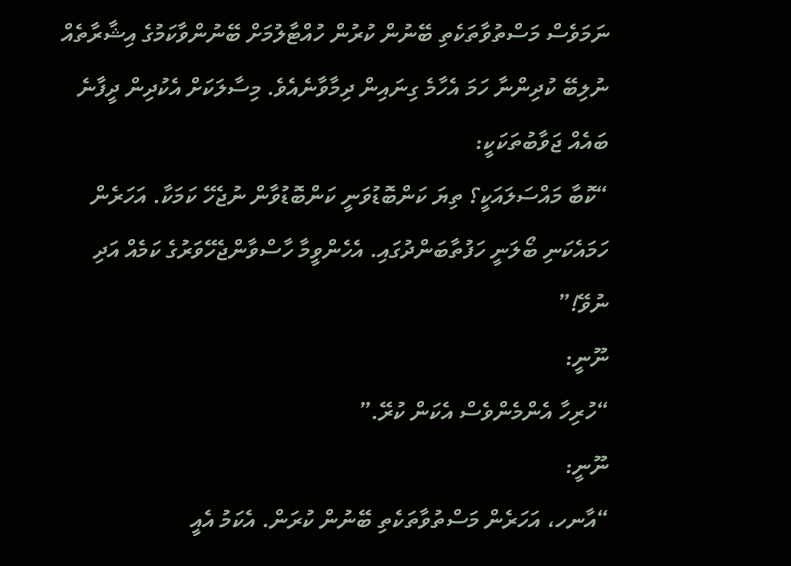ނަމަވެސް މަސްތުވާތަކެތި ބޭނުން ކުރުން ހުއްޓާލުމަށް ބޭނުންވާކަމުގެ އިޝާރާތެއް ނުލިބޭ ކުދިންނާ ހަމަ އެހާމެ ގިނައިން ދިމާވާނެއެވެ. މިސާލަކަށް އެކުދިން ދީފާނެ ބައެއް ޖަވާބުތަކަކީ:
“ކޮބާ މައްސަލައަކީ؟ ތިޔަ ކަންބޮޑުވަނީ ކަންބޮޑުވާން ނުޖެހޭ ކަމަކާ. އަހަރެން ހަމައެކަނި ބޯލަނީ ހަފުތާބަންދުގައި. އެހެންވީމާ ހާސްވާންޖެހޭވަރުގެ ކަމެއް އަދި ނުވޭ!”
ނޫނީ:
“ހުރިހާ އެންމެންވެސް އެކަން ކުރޭ.”
ނޫނީ:
“އާނހ، އަހަރެން މަސްތުވާތަކެތި ބޭނުން ކުރަން. އެކަމު އެއީ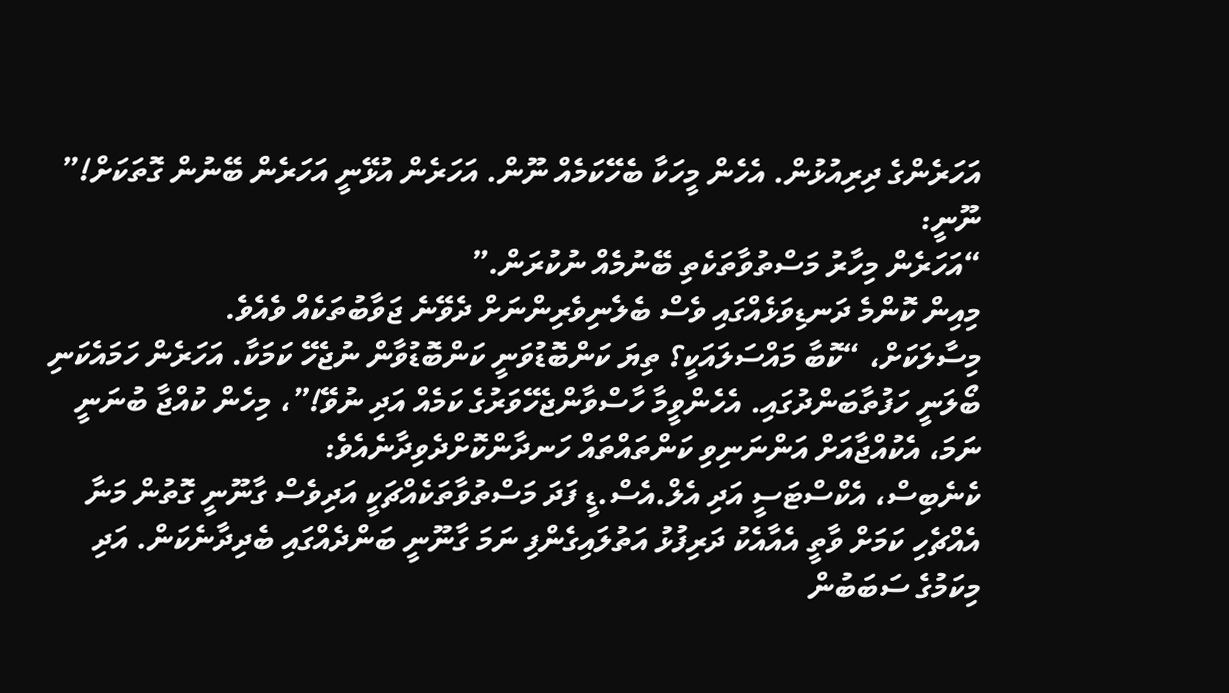އަހަރެންގެ ދިރިއުޅުން. އެހެން މީހަކާ ބެހޭކަމެއް ނޫން. އަހަރެން އުޅޭނީ އަހަރެން ބޭނުން ގޮތަކަށް!”
ނޫނީ:
“އަހަރެން މިހާރު މަސްތުވާތަކެތި ބޭނުމެއް ނުކުރަން.”
މިއިން ކޮންމެ ދަނޑިވަޅެއްގައި ވެސް ބެލެނިވެރިންނަށް ދެވޭނެ ޖަވާބުތަކެއް ވެއެވެ.
މިސާލަކަށް، “ކޮބާ މައްސަލައަކީ؟ ތިޔަ ކަންބޮޑުވަނީ ކަންބޮޑުވާން ނުޖެހޭ ކަމަކާ. އަހަރެން ހަމައެކަނި ބޯލަނީ ހަފުތާބަންދުގައި. އެހެންވީމާ ހާސްވާންޖެހޭވަރުގެ ކަމެއް އަދި ނުވޭ!”، މިހެން ކުއްޖާ ބުނަނީ ނަމަ، އެކުއްޖާއަށް އަންނަނިވި ކަންތައްތައް ހަނދާންކޮށްދެވިދާނެއެވެ:
ކެނެބިސް، އެކްސްޓަސީ އަދި އެލް.އެސް.ޑީ ފަދަ މަސްތުވާތަކެއްޗަކީ އަދިވެސް ގާނޫނީ ގޮތުން މަނާ އެއްޗެހި ކަމަށް ވާތީ އެއާއެކު ދަރިފުޅު އަތުލައިގެންފި ނަމަ ގާނޫނީ ބަންދެއްގައި ބެދިދާނެކަން. އަދި މިކަމުގެ ސަބަބުން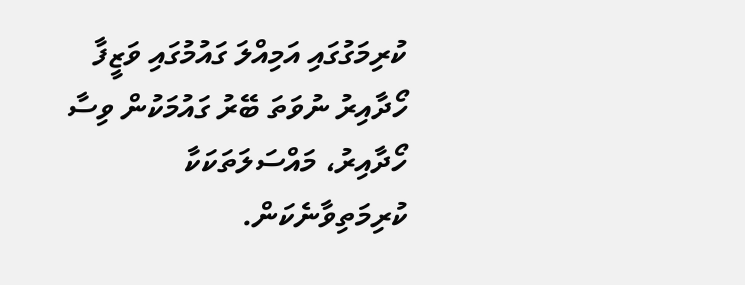ކުރިމަގުގައި އަމިއްލަ ގައުމުގައި ވަޒީފާ ހޯދާއިރު ނުވަތަ ބޭރު ގައުމަކުން ވިސާ ހޯދާއިރު، މައްސަލަތަކަކާ ކުރިމަތިވާނެކަން.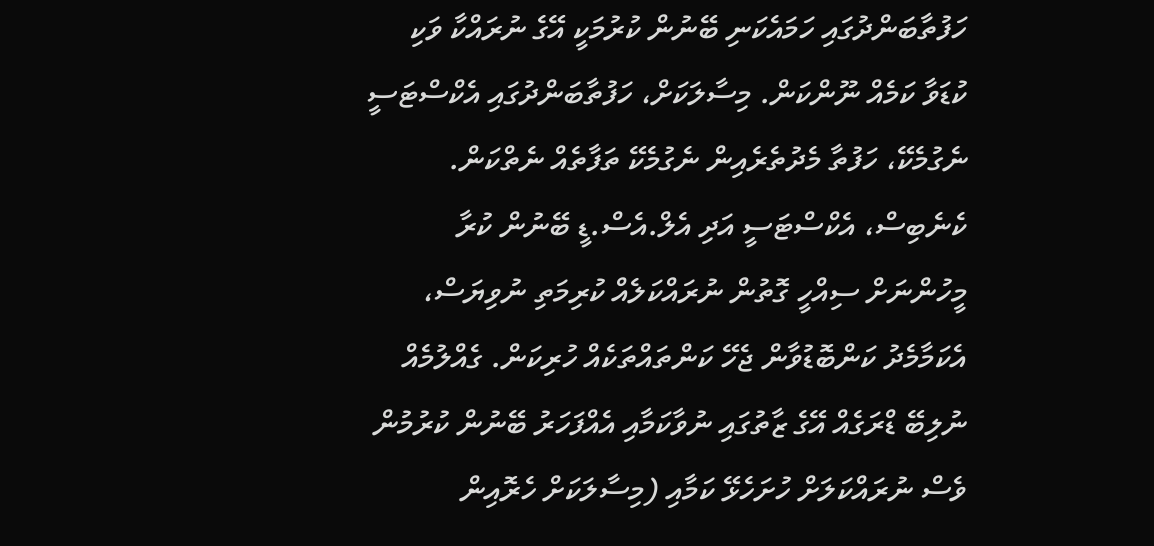ހަފުތާބަންދުގައި ހަމައެކަނި ބޭނުން ކުރުމަކީ އޭގެ ނުރައްކާ ވަކި ކުޑަވާ ކަމެއް ނޫންކަން. މިސާލަކަށް، ހަފުތާބަންދުގައި އެކްސްޓަސީ ނެގުމެކޭ، ހަފުތާ މެދުތެރެއިން ނެގުމެކޭ ތަފާތެއް ނެތްކަން.
ކެނެބިސް، އެކްސްޓަސީ އަދި އެލް.އެސް.ޑީ ބޭނުން ކުރާ މީހުންނަށް ސިއްހީ ގޮތުން ނުރައްކަލެއް ކުރިމަތި ނުވިޔަސް، އެކަމާމެދު ކަންބޮޑުވާން ޖެހޭ ކަންތައްތަކެއް ހުރިކަން. ގެއްލުމެއް ނުލިބޭ ޑްރަގެއް އޭގެ ޒާތުގައި ނުވާކަމާއި އެއްފަހަރު ބޭނުން ކުރުމުން ވެސް ނުރައްކަލަށް ހުށަހެޅޭ ކަމާއި (މިސާލަކަށް ހެރޮއިން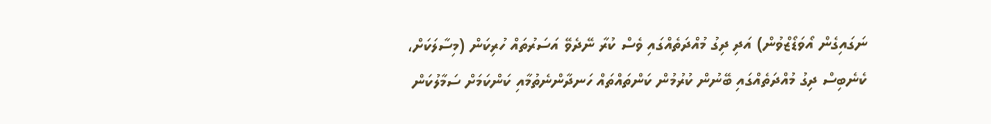ނަގައިގެން އޯވަޑޯޒްވުން) އަދި ދިގު މުއްދަތެއްގައި ވެސް ކުރާ ނޭދެވޭ އަސަރުތައް ހުރިކަން (މިސާލަކަށް، ކެނެބިސް ދިގު މުއްދަތެއްގައި ބޭނުން ކުރުމުން ކަންތައްތައް ހަނދާންނެތުމާއި ކަންކަމަށް ސަމާލުކަން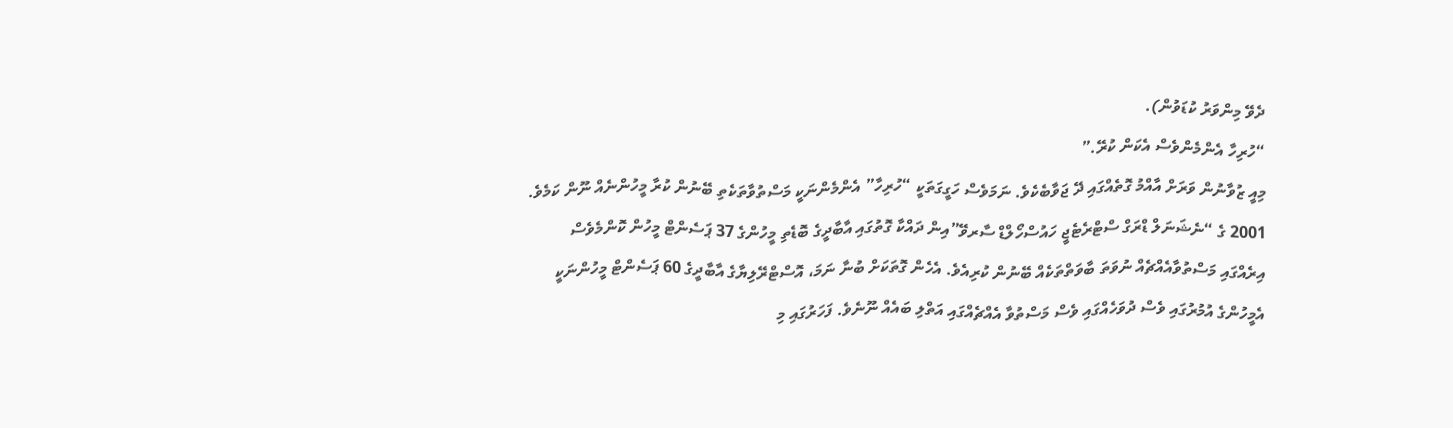ދެވޭ މިންވަރު ކުޑަވުން).
“ހުރިހާ އެންމެންވެސް އެކަން ކުރޭ.”
މިއީ ޒުވާނުން ވަރަށް އާއްމު ގޮތެއްގައި ދޭ ޖަވާބެކެވެ. ނަމަވެސް ހަގީގަތަކީ “ހުރިހާ” އެންމެންނަކީ މަސްތުވާތަކެތި ބޭނުން ކުރާ މީހުންނެއް ނޫން ކަމެވެ. 2001 ގެ “ނެޝަނަލް ޑްރަގް ސްޓްރެޓެޖީ ހައުސްހޯލްޑް ސާރވޭ”އިން ދައްކާ ގޮތުގައި އާބާދީގެ ބޮޑެތި މީހުންގެ 37 ޕަސެންޓް މީހުން ކޮންމެވެސް އިރެއްގައި މަސްތުވާއެއްޗެއް ނުވަތަ ބާވަތްތަކެއް ބޭނުން ކުރިއެވެ. އެހެން ގޮތަކަށް ބުނާ ނަމަ، އޮސްޓްރޭލިޔާގެ އާބާދީގެ 60 ޕަސެންޓް މީހުންނަކީ އެމީހުންގެ އުމުރުގައި ވެސް ދުވަހެއްގައި ވެސް މަސްތުވާ އެއްޗެއްގައި އަތްލި ބައެއް ނޫނެވެ. ފަހަރުގައި މި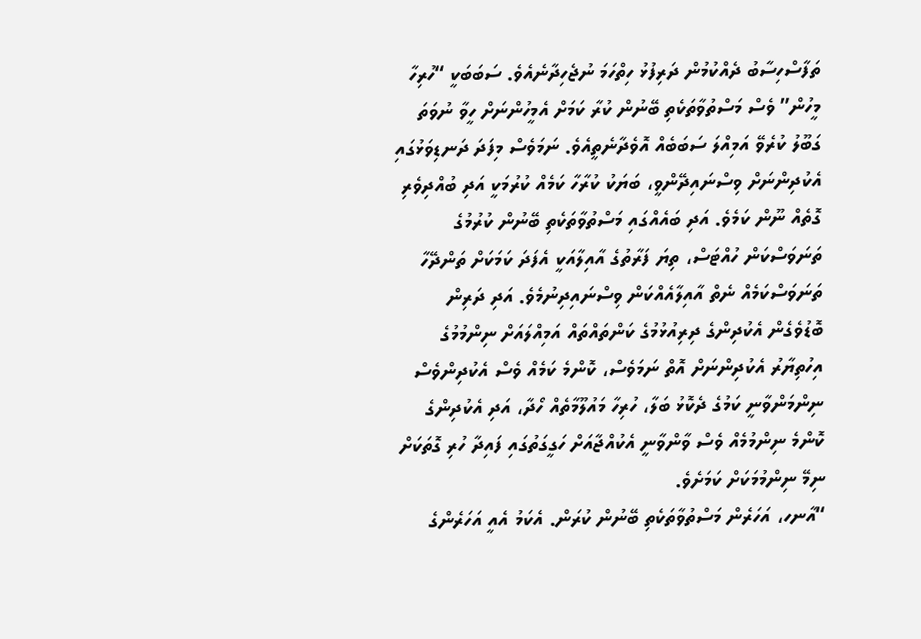ތަފާސްހިސާބު ދެއްކުމުން ދަރިފުޅު ހިތްހަމަ ނުޖެހިދާނެއެވެ. ސަބަބަކީ “ހުރިހާ މީހުން” ވެސް މަސްތުވާތަކެތި ބޭނުން ކުރާ ކަމަށް އެމީހުންނަށް ހީވާ ނުވަތަ ގަބޫލު ކުރެވޭ އަމިއްލަ ސަބަބެއް އޮވެދާނެތީއެވެ. ނަމަވެސް މިފަދަ ދަނޑިވަޅުގައި އެކުދިންނަށް ވިސްނައިދޭންވީ، ބަޔަކު ކުރާހާ ކަމެއް ކުރުމަކީ އަދި ބުއްދިވެރި ގޮތެއް ނޫން ކަމެވެ. އަދި ބައެއްގައި މަސްތުވާތަކެތި ބޭނުން ކުރުމުގެ ތަނަވަސްކަން ހުއްޓަސް، ތިޔަ ފަރާތުގެ އާއިލާއަކީ އެފަދަ ކަމަކަށް ތަންދޭހާ ތަނަވަސްކަމެއް ނެތް އާއިލާއެއްކަން ވިސްނައިދިނުމެވެ. އަދި ދަރިން ބޮޑުވެގެން އެކުދިންގެ ދިރިއުޅުމުގެ ކަންތައްތައް އަމިއްލައަށް ނިންމުމުގެ އިހުތިޔާރު އެކުދިންނަށް އޮތް ނަމަވެސް، ކޮންމެ ކަމެއް ވެސް އެކުދިންވެސް ނިންމަންވާނީ ކަމުގެ ދެކޮޅު ބަލާ، ހުރިހާ މައުލޫމާތެއް ހޯދާ، އަދި އެކުދިންގެ ކޮންމެ ނިންމުމެއް ވެސް ވާންވާނީ އެކުއްޖާއަށް ހަގީގަތުގައި ފައިދާ ހުރި ގޮތަކަށް ނިމޭ ނިންމުމަކަށް ކަމަށެވެ.
“އާނހ، އަހަރެން މަސްތުވާތަކެތި ބޭނުން ކުރަން. އެކަމު އެއީ އަހަރެންގެ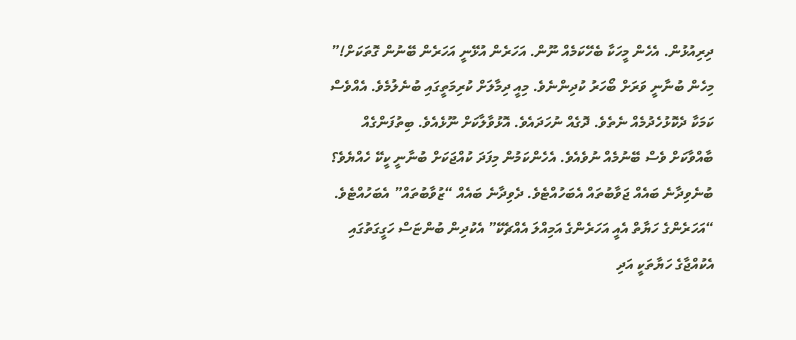ދިރިއުޅުން. އެހެން މީހަކާ ބެހޭކަމެއް ނޫން. އަހަރެން އުޅޭނީ އަހަރެން ބޭނުން ގޮތަކަށް!”
މިހެން ބުނާނީ ވަރަށް ބޯހަރު ކުދިންނެވެ. މިއީ ދިމާލަށް ކުރިމަތީގައި ބުނެލުމެވެ. އެއްވެސް ކަމަކާ ދެކޮޅުހެދުމެއް ނެތެވެ. ދޮގެއް ނުހަދައެވެ. އޮޅުވާލާކަށް ނޫޅެއެވެ. ބިތުފަންގެއް ބާއްވާކަށް ވެސް ބޭނުމެއް ނުވެއެވެ. އެހެންކަމުން މިފަދަ ކުއްޖަކަށް ބުނާނީ ކީކޭ ހެއްޔެވެ؟ ބުނެވިދާނެ ބައެއް ޖަވާބުތައް އެބަހުއްޓެވެ. ދެވިދާނެ ބައެއް “ޒުވާބުތައް” އެބަހުއްޓެވެ. “އަހަރެންގެ ހަޔާތް އެއީ އަހަރެންގެ އަމިއްލަ އެއްޗެކޭ” އެކުދިން ބުންޏަސް ހަގީގަތުގައި އެކުއްޖާގެ ހަޔާތަކީ އަދި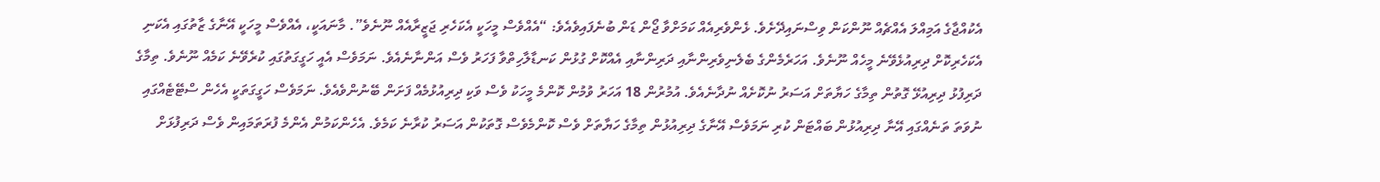އެކުއްޖާގެ އަމިއްލަ އެއްޗެއް ނޫންކަން ވިސްނައިދޭށެވެ. ޅެންވެރިއެއް ކަމަށްވާ ޖޯން ޑަން ބުނެފައިވެއެވެ: “އެއްވެސް މީހަކީ އެކަހެރި ޖަޒީރާއެއް ނޫނެވެ”. މާނައަކީ، އެއްވެސް މީހަކީ އޭނާގެ ޒާތުގައި އެކަނި އެކަހެރިކޮށް ދިރިއުޅެވޭނެ މީހެއް ނޫނެވެ. އަހަރެމެންގެ ބެލެނިވެރިންނާއި ދަރިންނާއި އެއްކޮށް ގުޅުން ކަނޑާލާހިތްވާ ފަހަރު ވެސް އަންނާނެއެވެ. ނަމަވެސް އެއީ ހަގީގަތުގައި ކުރެވޭނެ ކަމެއް ނޫނެވެ. ތިމާގެ ދަރިފުޅު ދިރިއުޅޭ ގޮތުން ތިމާގެ ހަޔާތަށް އަސަރު ނުކޮށެއް ނުދާނެއެވެ. އުމުރުން 18 އަހަރު ވުމުން ކޮންމެ މީހަކު ވެސް ވަކި ދިރިއުޅުމެއް ފަށަން ބޭނުންވެއެވެ. ނަމަވެސް ހަގީގަތަކީ އެހެން ސްޓޭޓެއްގައި ނުވަތަ ތަނެއްގައި އޭނާ ދިރިއުޅުން ބައްޓަން ކުރި ނަމަވެސް އޭނާގެ ދިރިއުޅުން ތިމާގެ ހަޔާތަށް ވެސް ކޮންމެވެސް ގޮތަކުން އަސަރު ކުރާނެ ކަމެވެ. އެހެންކަމުން އެންމެ ފުރަތަމައިން ވެސް ދަރިފުޅަށް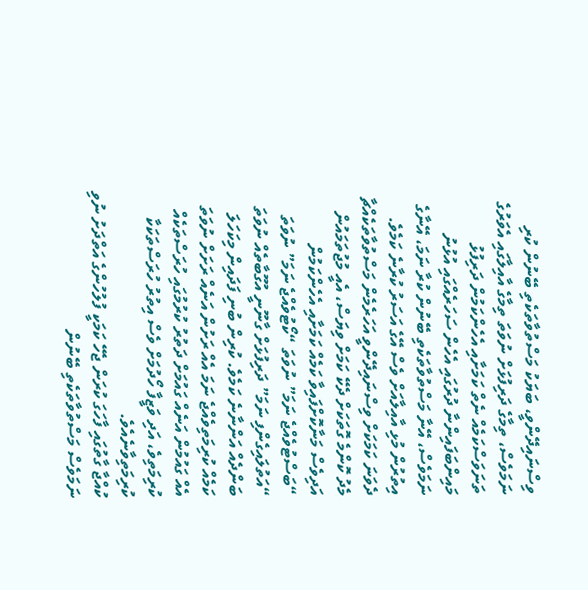ވިސްނައިދޭންވީ، ބަޔަކު މަސްތުވާތަކެތި ބޭނުން ކުރި ނަމަވެސް، ތިމާގެ ދަރިފުޅަށް ނުވަތަ ތިމާގެ އާއިލާގައި އެވަރުގެ ތަނަވަސްކަމެއް ނެތް ކަމަށާއި އެހެންކަމުން ދަރިފުޅު މައިންބަފައިންނާ ދުރުގައި އެހެން ސަހަރެއްގައި އުޅުނު ނަމަވެސް، އޭނާ މަސްތުވާތަކެތި ބޭނުން ކުރާ ނަމަ، އޭނާގެ އިތުރުން މުޅި އާއިލާއަށް ވެސް އޭގެ އަސަރު ކުރާނެ ކަމެވެ.
ދެވަނަ ކަމަކަށް ވިސްނައިދޭންވީ އަހަރެމެން މަސްތުވާތަކެއްޗާ މެދު ކޮންމެ ގޮތަކަށް ދެކޭ ކަމަށް ވިޔަސް، އެއީ މުޖުތަމައުން އަދިވެސް މަނާކޮށްފައިވާ ކަމެއް ކަމަށާއި އެހެންކަމުން “ބަސްޓުވެއްޖެ ނަމަ” ނުވަތަ “ކޯޓުވެއްޖެ ނަމަ” ނުވަތަ “އަތުލައިގެންފި ނަމަ” ދަރިފުޅަށް ގާނޫނީ އުގޫބާތެއް ނުވަތަ ބަންދެއް އަންނާނެ ކަމެވެ. ކުރިން ބުނި ފަދައިން މިކަހަލަ ކަމެއް ކުރިމަތިވެއްޖެ ނަމަ އެއް ރަށުން އަނެއް ރަށަށް ނުވަތަ އެއް ގައުމުން އަނެއް ގައުމަށް ދަތުރު ކުރުމުގައި ހުރަސްތަކެއް ކުރިމަތިވެ، އަދި ވަޒީފާ ހޯދުމަށް ވެސް އިތުރު ހުރަސްތަކަކާ ކުރިމަތިވާނެއެވެ.
ކުއްޖާ ގާތުގައި ފާހަގަ ކުރަން ޖެހޭ ކަމަކީ ފުލުހުންގެ އަތްދަށު ނުވި ނަމަވެސް މަސްތުވާތަކެތި ބޭނުން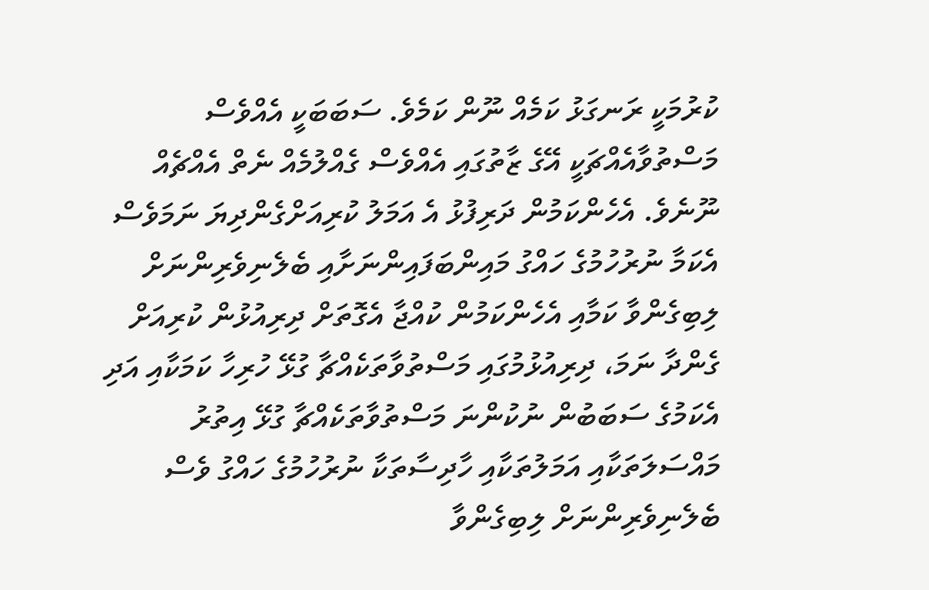ކުރުމަކީ ރަނގަޅު ކަމެއް ނޫން ކަމެވެ. ސަބަބަކީ އެއްވެސް މަސްތުވާއެއްޗަކީ އޭގެ ޒާތުގައި އެއްވެސް ގެއްލުމެއް ނެތް އެއްޗެއް ނޫނެވެ. އެހެންކަމުން ދަރިފުޅު އެ އަމަލު ކުރިއަށްގެންދިޔަ ނަމަވެސް އެކަމާ ނުރުހުމުގެ ހައްގު މައިންބަފައިންނަށާއި ބެލެނިވެރިންނަށް ލިބިގެންވާ ކަމާއި އެހެންކަމުން ކުއްޖާ އެގޮތަށް ދިރިއުޅުން ކުރިއަށް ގެންދާ ނަމަ، ދިރިއުޅުމުގައި މަސްތުވާތަކެއްޗާ ގުޅޭ ހުރިހާ ކަމަކާއި އަދި އެކަމުގެ ސަބަބުން ނުކުންނަ މަސްތުވާތަކެއްޗާ ގުޅޭ އިތުރު މައްސަލަތަކާއި އަމަލުތަކާއި ހާދިސާތަކާ ނުރުހުމުގެ ހައްގު ވެސް ބެލެނިވެރިންނަށް ލިބިގެންވާ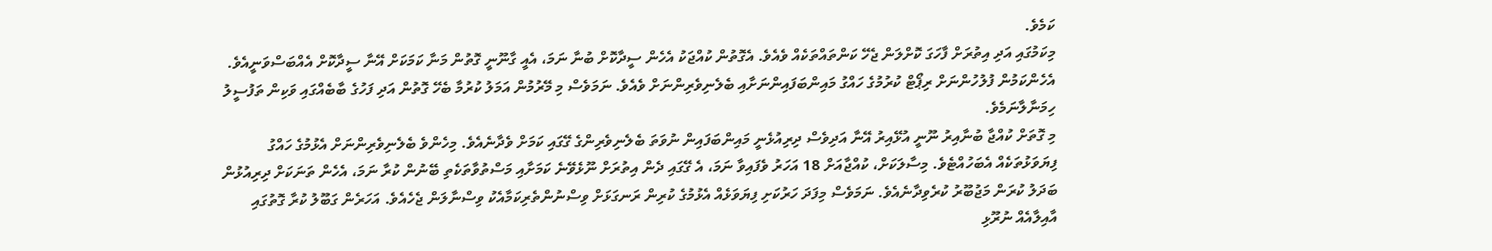ކަމެވެ.
މިކަމުގައި އަދި އިތުރަށް ފާހަގަ ކޮށްލަން ޖެހޭ ކަންތައްތަކެއް ވެއެވެ. އެގޮތުން ކުއްޖަކު އެހެން ސީދާކޮށް ބުނާ ނަމަ، އެއީ ގާނޫނީ ގޮތުން މަނާ ކަމަކަށް އޭނާ ސީދާކޮށް އެއްބަސްވަނީއެވެ. އެހެންކަމުން ފުލުހުންނަށް ރިޕޯޓް ކުރުމުގެ ހައްގު މައިންބަފައިންނަށާއި ބެލެނިވެރިންނަށް ވެއެވެ. ނަމަވެސް މި މޭރުމުން އަމަލު ކުރުމާ ބެހޭ ގޮތުން އަދި ފަހުގެ ބާބެއްގައި ވަކިން ތަފުސީލު ހިމަނާލާނަމެވެ.
މި ގޮތަށް ކުއްޖާ ބުނާއިރު ނޫނީ އުޅޭއިރު އޭނާ އަދިވެސް ދިރިއުޅެނީ މައިންބަފައިން ނުވަތަ ބެލެނިވެރިންގެ ގޭގައި ކަމަށް ވެދާނެއެވެ. މިހެންވެ ބެލެނިވެރިންނަށް އެޅުމުގެ ހައްގު ފިޔަވަޅުތަކެއް އެބަހުއްޓެވެ. މިސާލަކަށް، ކުއްޖާއަށް 18 އަހަރު ވެފައިވާ ނަމަ، އެ ގޭގައި ދެން އިތުރަށް ނޫޅެވޭނެ ކަމަށާއި މަސްތުވާތަކެތި ބޭނުން ކުރާ ނަމަ، އެހެން ތަނަކަށް ދިރިއުޅުން ބަދަލު ކުރަން މަޖުބޫރު ކުރެވިދާނެއެވެ. ނަމަވެސް މިފަދަ ހަރުކަށި ފިޔަވަޅެއް އެޅުމުގެ ކުރިން ރަނގަޅަށް ވިސްނުންތެރިކަމާއެކު ވިސްނާލަން ޖެހެއެވެ. އަހަރެން ގަބޫލު ކުރާ ގޮތުގައި އާއިލާއެއް ނުރޫޅި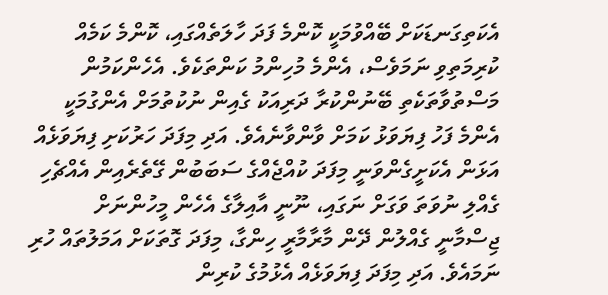އެކަތިގަނޑަކަށް ބޭއްވުމަކީ ކޮންމެ ފަދަ ހާލަތެއްގައި، ކޮންމެ ކަމެއް ކުރިމަތިވި ނަމަވެސް، އެންމެ މުހިންމު ކަންތަކެވެ. އެހެންކަމުން މަސްތުވާތަކެތި ބޭނުންކުރާ ދަރިއަކު ގެއިން ނުކުތުމަށް އެންގުމަކީ އެންމެ ފަހު ފިޔަވަޅު ކަމަށް ވާންވާނެއެވެ. އަދި މިފަދަ ހަރުކަށި ފިޔަވަޅެއް އަޅަން އެކަށީގެންވަނީ މިފަދަ ކުއްޖެއްގެ ސަބަބުން ގޭތެރެއިން އެއްޗެހި ގެއްލި ނުވަތަ ވަގަށް ނަގައި، ނޫނީ އާއިލާގެ އެހެން މީހުންނަށް ޖިސްމާނީ ގެއްލުން ދޭން މާރާމާރީ ހިންގާ، މިފަދަ ގޮތަކަށް އަމަލުތައް ހުރި ނަމައެވެ. އަދި މިފަދަ ފިޔަވަޅެއް އެޅުމުގެ ކުރިން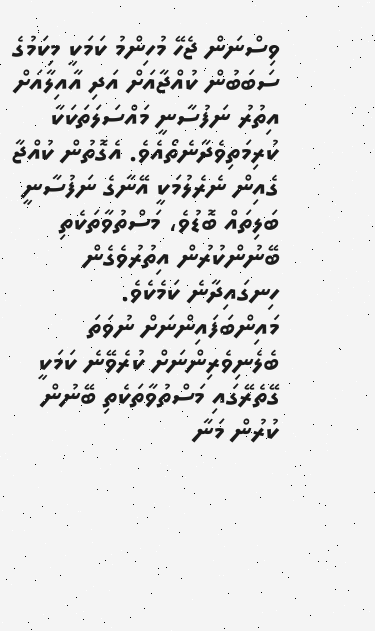ވިސްނަން ޖެހޭ މުހިންމު ކަމަކީ މިކަމުގެ ސަބަބުން ކުއްޖާއަށް އަދި އާއިލާއަށް އިތުރު ނަފުސާނީ މައްސަލަތަކަކާ ކުރިމަތިވެދާނެތޯއެވެ. އެގޮތުން ކުއްޖާ ގެއިން ނެރެލުމަކީ އޭނާގެ ނަފުސާނީ ބަލިތައް ބޮޑުވެ، މަސްތުވާތަކެތި ބޭނުންކުރުން އިތުރުވެގެން ހިނގައިދާނެ ކަމެކެވެ.
މައިންބަފައިންނަށް ނުވަތަ ބެލެނިވެރިންނަށް ކުރެވޭނެ ކަމަކީ ގޭތެރޭގައި މަސްތުވާތަކެތި ބޭނުން ކުރުން މަނާ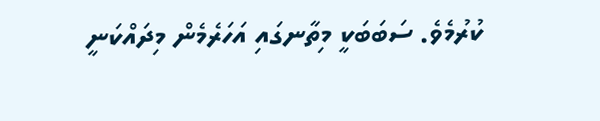ކުރުމެވެ. ސަބަބަކީ މިތާނގައި އަހަރެމެން މިދައްކަނީ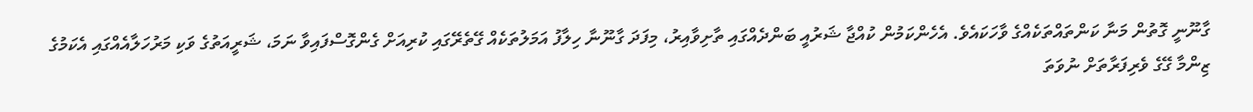ގާނޫނީ ގޮތުން މަނާ ކަންތައްތަކެއްގެ ވާހަކައެވެ. އެހެންކަމުން ކުއްޖާ ޝަރުއީ ބަންދެއްގައި ތާށިވާއިރު، މިފަދަ ގާނޫނާ ހިލާފު އަމަލުތަކެއް ގޭތެރޭގައި ކުރިއަށް ގެންގޮސްފައިވާ ނަމަ، ޝަރީއަތުގެ ވަކި މަރުހަލާއެއްގައި އެކަމުގެ ޒިންމާ ގޭގެ ވެރިފަރާތަށް ނުވަތަ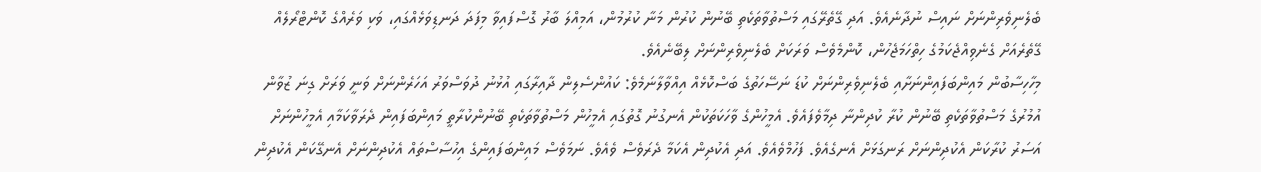ބެލެނިވެރިންނަށް ނައިސް ނުދާނެއެވެ. އަދި ގޭތެރޭގައި މަސްތުވާތަކެތި ބޭނުން ކުރުން މަނާ ކުރުމުން، އަމިއްލަ ބާރު ގޮސްފައިވާ މިފަދަ ދަނޑިވަޅެއްގައި، ވަކި ވަރެއްގެ ކޮންޓްރޯލެއް ގޭތެރެއަށް ގެނެވިއްޖެކަމުގެ ހިތްހަމަޖެހުން، ކޮންމެވެސް ވަރަކަށް ބެލެނިވެރިންނަށް ލިބޭނެއެވެ.
މިހާހިސާބުން މައިންބަފައިންނަށާއި ބެލެނިވެރިންނަށް ކުޑަ ނަސޭހަތުގެ ބަސްކޮޅެއް އިއްވާލާނަމެވެ: ކައުންސެލިން ދާއިރާގައި އުޅުނު ދުވަސްވަރު އަހަރެންނަށް ވަނީ ވަރަށް ގިނަ ޒުވާން އުމުރުގެ މަސްތުވާތަކެތި ބޭނުން ކުރާ ކުދިންނާ ދިމާވެފައެވެ. އެމީހުންގެ ވާހަކަތަކުން އެނގުނު ގޮތުގައި އެމީހުން މަސްތުވާތަކެތި ބޭނުންކުރާތީ މައިންބަފައިން ދެރަވާކަމާއި އެމީހުންނަށް އަސަރު ކުރާކަން އެކުދިންނަށް ރަނގަޅަށް އެނގެއެވެ. ފަހުމްވެއެވެ. އަދި އެކުދިން އެކަމާ ދެރަވެސް ވެއެވެ. ނަމަވެސް މައިންބަފައިންގެ އިހުސާސްތައް އެކުދިންނަށް އެނގޭކަން އެކުދިން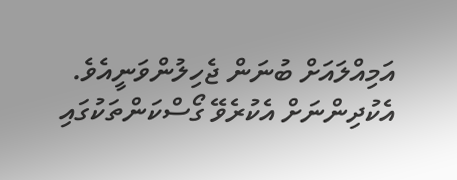އަމިއްލައަށް ބުނަން ޖެހިލުންވަނީއެވެ. އެކުދިންނަށް އެކުރެވޭ ގޯސްކަންތަކުގައި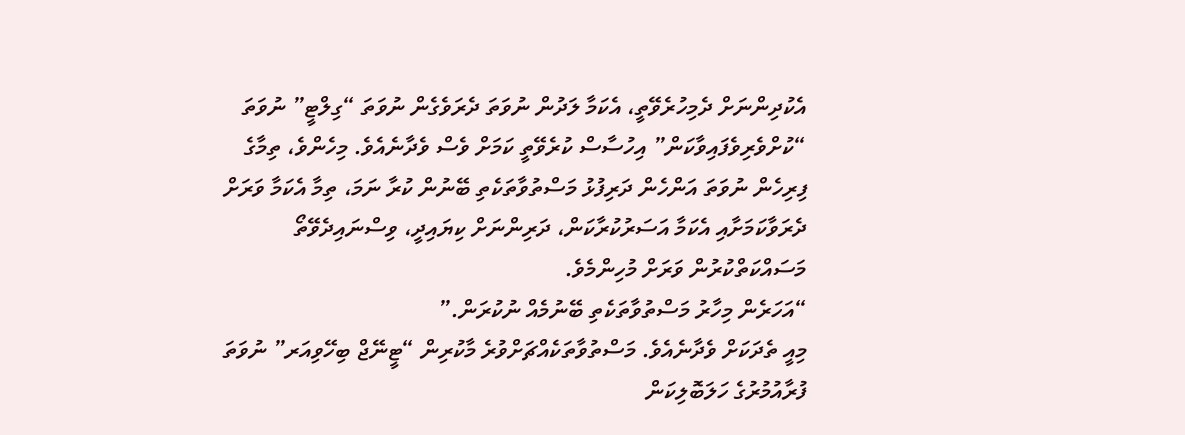އެކުދިންނަށް ދެމިހުރެވޭތީ، އެކަމާ ލަދުން ނުވަތަ ދެރަވެގެން ނުވަތަ “ގިލްޓީ” ނުވަތަ “ކުށްވެރިވެފައިވާކަން” އިހުސާސް ކުރެވޭތީ ކަމަށް ވެސް ވެދާނެއެވެ. މިހެންވެ، ތިމާގެ ފިރިހެން ނުވަތަ އަންހެން ދަރިފުޅު މަސްތުވާތަކެތި ބޭނުން ކުރާ ނަމަ، ތިމާ އެކަމާ ވަރަށް ދެރަވާކަމަށާއި އެކަމާ އަސަރުކުރާކަން، ދަރިންނަށް ކިޔައިދީ، ވިސްނައިދެވޭތޯ މަސައްކަތްކުރުން ވަރަށް މުހިންމެވެ.
“އަހަރެން މިހާރު މަސްތުވާތަކެތި ބޭނުމެއް ނުކުރަން.”
މިއީ ތެދަކަށް ވެދާނެއެވެ. މަސްތުވާތަކެއްޗަށްވުރެ މާކުރިން “ޓީނޭޖް ބިހޭވިއަރ” ނުވަތަ ފުރާއުމުރުގެ ހަލަބޮލިކަން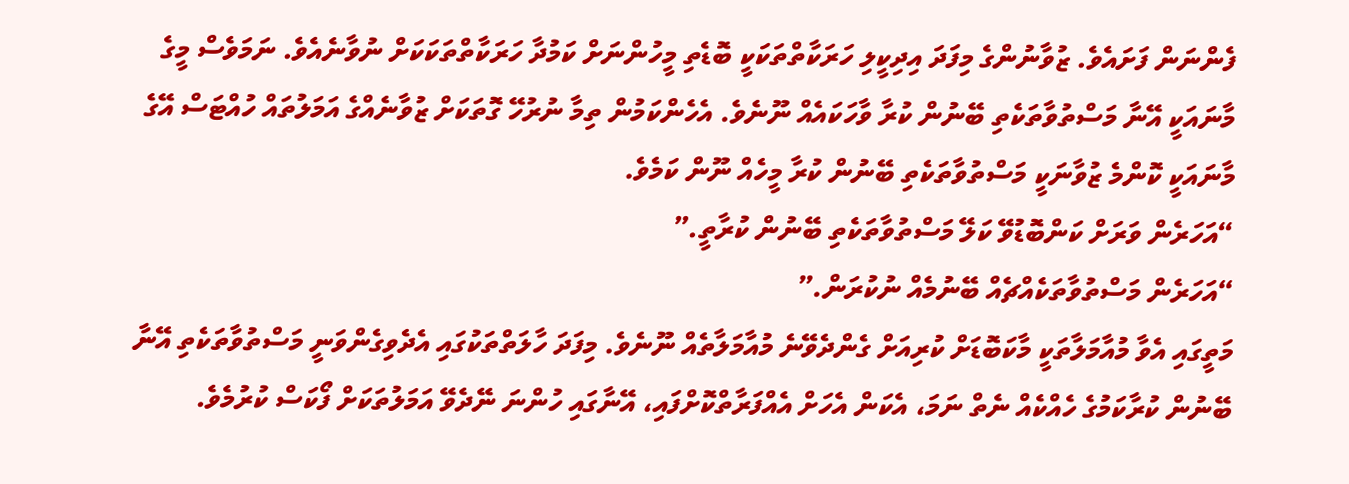ފެންނަން ފަށައެވެ. ޒުވާނުންގެ މިފަދަ އިދިކީލި ހަރަކާތްތަކަކީ ބޮޑެތި މީހުންނަށް ކަމުދާ ހަރަކާތްތަކަކަށް ނުވާނެއެވެ. ނަމަވެސް މީގެ މާނައަކީ އޭނާ މަސްތުވާތަކެތި ބޭނުން ކުރާ ވާހަކައެއް ނޫނެވެ. އެހެންކަމުން ތިމާ ނުރުހޭ ގޮތަކަށް ޒުވާނެއްގެ އަމަލުތައް ހުއްޓަސް އޭގެ މާނައަކީ ކޮންމެ ޒުވާނަކީ މަސްތުވާތަކެތި ބޭނުން ކުރާ މީހެއް ނޫން ކަމެވެ.
“އަހަރެން ވަރަށް ކަންބޮޑުވޭ ކަލޭ މަސްތުވާތަކެތި ބޭނުން ކުރާތީ.”
“އަހަރެން މަސްތުވާތަކެއްޗެއް ބޭނުމެއް ނުކުރަން.”
މަތީގައި އެވާ މުއާމަލާތަކީ މާކަބޮޑަށް ކުރިއަށް ގެންދެވޭނެ މުއާމަލާތެއް ނޫނެވެ. މިފަދަ ހާލަތްތަކުގައި އެދެވިގެންވަނީ މަސްތުވާތަކެތި އޭނާ ބޭނުން ކުރާކަމުގެ ހެއްކެއް ނެތް ނަމަ، އެކަން އެހަށް އެއްފަރާތްކޮށްފައި، އޭނާގައި ހުންނަ ނޭދެވޭ އަމަލުތަކަށް ފޯކަސް ކުރުމެވެ.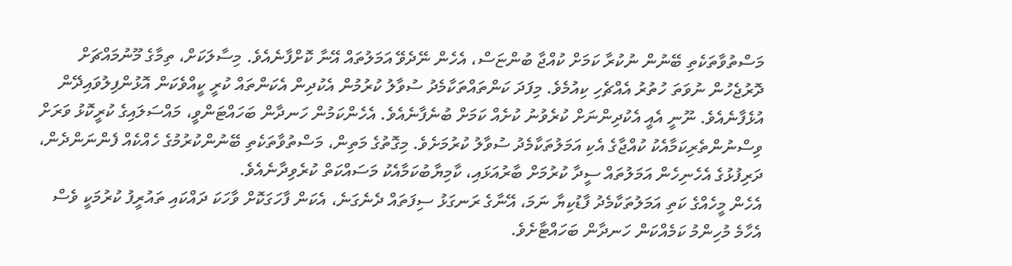މަސްތުވާތަކެތި ބޭނުން ނުކުރާ ކަމަށް ކުއްޖާ ބުންޏަސް، އެހެން ނޭދެވޭ އަމަލުތައް އޭނާ ކޮށްފާނެއެވެ. މިސާލަކަށް، ތިމާގެ މޫނުމައްޗަށް ދޮރުޖެހުން ނުވަތަ ހުތުރު އެއްޗެހި ކިއުމެވެ. މިފަދަ ކަންތައްތަކާމެދު ސުވާލު ކުރުމުން އެކުދިން އެކަންތައް ކުރީ ކީއްވެކަން އޮޅުންފިލުވައިދޭން އުޅެފާނެއެވެ. ނޫނީ އެއީ އެކުދިންނަށް ކުރެވުނު ކުށެއް ކަމަށް ބުނެފާނެއެވެ. އެހެންކަމުން ހަނދާން ބަހައްޓަންވީ، މައްސަލައިގެ ކުރީކޮޅު ވަރަށް ވިސްނުންތެރިކަމާއެކު ކުއްޖާގެ އެކި އަމަލުތަކާމެދު ސުވާލު ކުރުމަށެވެ. މިގޮތުގެ މަތިން، މަސްތުވާތަކެތި ބޭނުންކުރުމުގެ ހެއްކެއް ފެންނަންދެން، ދަރިފުޅުގެ އެހެނިހެން އަމަލުތައް ސީދާ ކުރުމަށް ބާރުއަޅައި، ކާމިޔާބުކަމާއެކު މަސައްކަތް ކުރެވިދާނެއެވެ.
އެހެން މީހެއްގެ ކަތި އަމަލުތަކާމެދު ފާޑުކިޔާ ނަމަ، އޭނާގެ ރަނގަޅު ސިފަތައް ދެނެގަނެ، އެކަން ފާހަގަކޮށް ވާހަކަ ދައްކައި ތައުރީފު ކުރުމަކީ ވެސް އެހާމެ މުހިންމު ކަމެއްކަން ހަނދާން ބަހައްޓާށެވެ.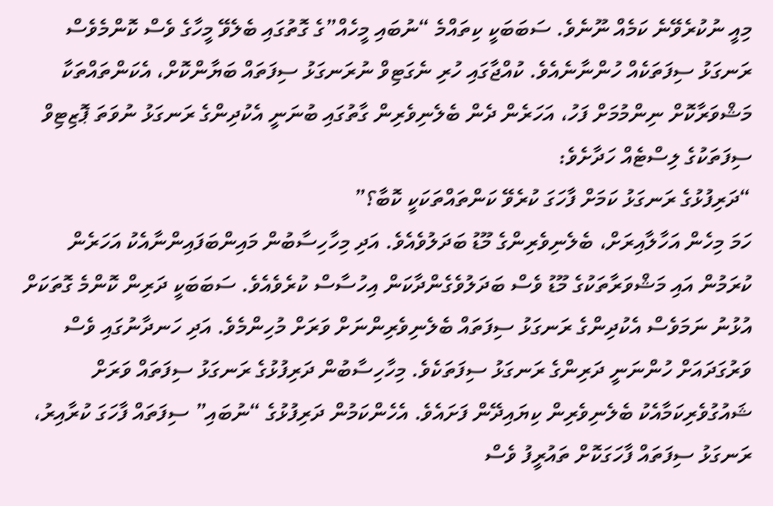މިއީ ނުކުރެވޭނެ ކަމެއް ނޫނެވެ. ސަބަބަކީ ކިތައްމެ “ނުބައި މީހެއް”ގެ ގޮތުގައި ބެލެވޭ މީހާގެ ވެސް ކޮންމެވެސް ރަނގަޅު ސިފަތަކެއް ހުންނާނެއެވެ. ކުއްޖާގައި ހުރި ނެގަޓިވް ނުރަނގަޅު ސިފަތައް ބަޔާންކޮށް، އެކަންތައްތަކާ މަޝްވަރާކޮށް ނިންމުމަށް ފަހު، އަހަރެން ދެން ބެލެނިވެރިން ގާތުގައި ބުނަނީ އެކުދިންގެ ރަނގަޅު ނުވަތަ ޕޮޒިޓިވް ސިފަތަކުގެ ލިސްޓެއް ހަދާށެވެ:
“ދަރިފުޅުގެ ރަނގަޅު ކަމަށް ފާހަގަ ކުރެވޭ ކަންތައްތަކަކީ ކޮބާ؟”
ހަމަ މިހެން އަހާލާއިރަށް، ބެލެނިވެރިންގެ މޫޑު ބަދަލުވެއެވެ. އަދި މިހާހިސާބުން މައިންބަފައިންނާއެކު އަހަރެން ކުރަމުން އައި މަޝްވަރާތަކުގެ މޫޑު ވެސް ބަދަލުވެގެންދާކަން އިހުސާސް ކުރެވެއެވެ. ސަބަބަކީ ދަރިން ކޮންމެ ގޮތަކަށް އުޅުނު ނަމަވެސް އެކުދިންގެ ރަނގަޅު ސިފަތައް ބެލެނިވެރިންނަށް ވަރަށް މުހިންމެވެ. އަދި ހަނދާނުގައި ވެސް ވަރުގަދައަށް ހުންނަނީ ދަރިންގެ ރަނގަޅު ސިފަތަކެވެ. މިހާހިސާބުން ދަރިފުޅުގެ ރަނގަޅު ސިފަތައް ވަރަށް ޝައުގުވެރިކަމާއެކު ބެލެނިވެރިން ކިޔައިދޭން ފަށައެވެ. އެހެންކަމުން ދަރިފުޅުގެ “ނުބައި” ސިފަތައް ފާހަގަ ކުރާއިރު، ރަނގަޅު ސިފަތައް ފާހަގަކޮށް ތައުރީފު ވެސް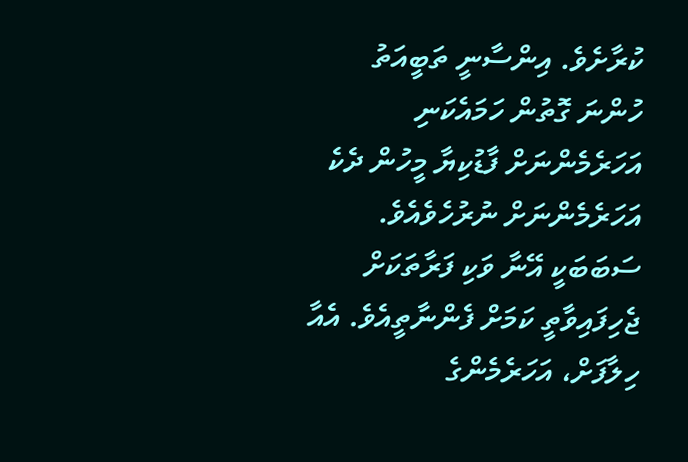ކުރާށެވެ. އިންސާނީ ތަބީއަތު ހުންނަ ގޮތުން ހަމައެކަނި އަހަރެމެންނަށް ފާޑުކިޔާ މީހުން ދެކެ އަހަރެމެންނަށް ނުރުހެވެއެވެ. ސަބަބަކީ އޭނާ ވަކި ފަރާތަކަށް ޖެހިފައިވާތީ ކަމަށް ފެންނާތީއެވެ. އެއާ ހިލާފަށް، އަހަރެމެންގެ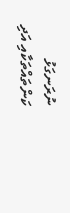ނުރަނގަޅު ކަންތައްތަކާއި އަދި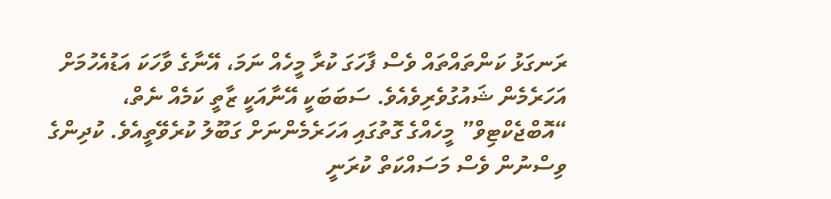ރަނގަޅު ކަންތައްތައް ވެސް ފާހަގަ ކުރާ މީހެއް ނަމަ، އޭނާގެ ވާހަކަ އަޑުއެހުމަށް އަހަރެމެން ޝައުގުވެރިވެއެވެ. ސަބަބަކީ އޭނާއަކީ ޒާތީ ކަމެއް ނެތް، “އޮބްޖެކްޓިވް” މީހެއްގެ ގޮތުގައި އަހަރެމެންނަށް ގަބޫލު ކުރެވޭތީއެވެ. ކުދިންގެ ވިސްނުން ވެސް މަސައްކަތް ކުރަނީ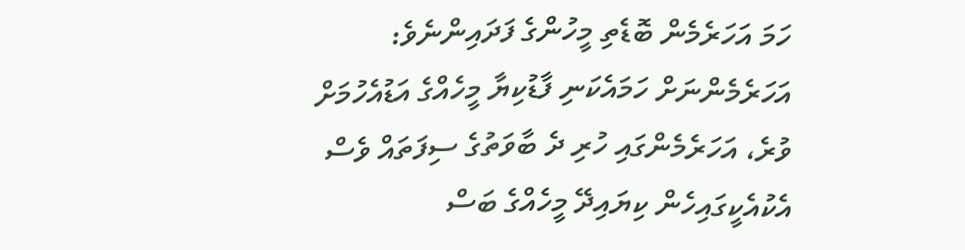ހަމަ އަހަރެމެން ބޮޑެތި މީހުންގެ ފަދައިންނެވެ: އަހަރެމެންނަށް ހަމައެކަނި ފާޑުކިޔާ މީހެއްގެ އަޑުއެހުމަށް ވުރެ، އަހަރެމެންގައި ހުރި ދެ ބާވަތުގެ ސިފަތައް ވެސް އެކުއެކީގައިހެން ކިޔައިދޭ މީހެއްގެ ބަސް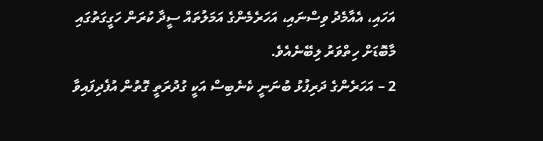އަހައި، އެއާމެދު ވިސްނައި، އަހަރެމެންގެ އަމަލުތައް ސީދާ ކުރަން ހަގީގަތުގައި މާބޮޑަށް ހިތްވަރު ލިބޭނެއެވެ.
2 – އަހަރެންގެ ދަރިފުޅު ބުނަނީ ކެނެބިސް އަކީ ގުދުރަތީ ގޮތުން އުފެދިފައިވާ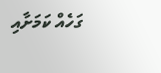ގަހެއް ކަމަށާއި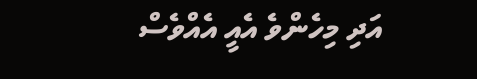އަދި މިހެންވެ އެއީ އެއްވެސް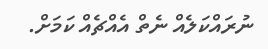ނުރައްކަލެއް ނެތް އެއްޗެއް ކަމަށް.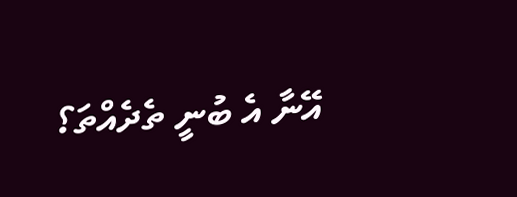އޭނާ އެ ބުނީ ތެދެއްތަ؟